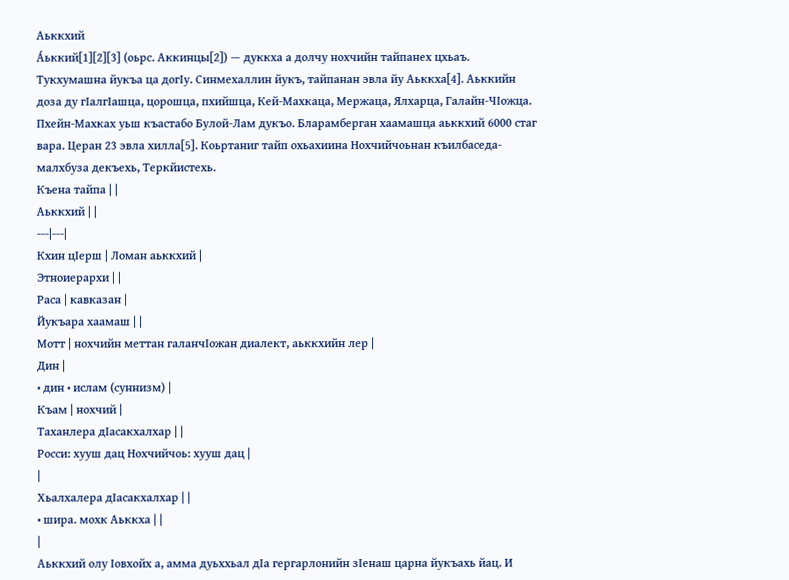Аьккхий
А́ьккий[1][2][3] (оьрс. Аккинцы[2]) — дуккха а долчу нохчийн тайпанех цхьаъ. Тукхумашна йукъа ца догӀу. Синмехаллин йукъ, тайпанан эвла йу Аьккха[4]. Аьккийн доза ду гӀалгӀашца, цорошца, пхийшца, Кей-Махкаца, Мержаца, Ялхарца, Галайн-ЧӀожца. Пхейн-Махках уьш къастабо Булой-Лам дукъо. Бларамберган хаамашца аьккхий 6000 стаг вара. Церан 23 эвла хилла[5]. Коьртаниг тайп охьахиина Нохчийчоьнан къилбаседа-малхбуза декъехь, Теркйистехь.
Къена тайпа | |
Аьккхий | |
---|---|
Кхин цӀерш | Ломан аьккхий |
Этноиерархи | |
Раса | кавказан |
Йукъара хаамаш | |
Мотт | нохчийн меттан галанчӀожан диалект, аьккхийн лер |
Дин |
• дин • ислам (суннизм) |
Къам | нохчий |
Таханлера дӀасакхалхар | |
Росси: хууш дац Нохчийчоь: хууш дац |
|
Хьалхалера дӀасакхалхар | |
• шира. мохк Аьккха | |
|
Аьккхий олу Ӏовхойх а, амма дуьххьал дӀа гергарлонийн зӀенаш царна йукъахь йац. И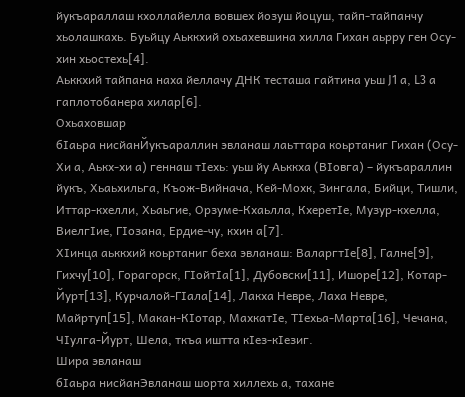йукъараллаш кхоллайелла вовшех йозуш йоцуш, тайп-тайпанчу хьолашкахь. Буьйцу Аьккхий охьахевшина хилла Гихан аьрру ген Осу-хин хьостехь[4].
Аьккхий тайпана наха йеллачу ДНК тесташа гайтина уьш J1 а, L3 а гаплотобанера хилар[6].
Охьаховшар
бӀаьра нисйанЙукъараллин эвланаш лаьттара коьртаниг Гихан (Осу-Хи а, Аькх-хи а) геннаш тӀехь: уьш йу Аьккха (ВӀовга) – йукъараллин йукъ, Хьаьхильга, Къож-Вийнача, Кей-Мохк, Зингала, Бийци, Тишли, Иттар-кхелли, Хьаьгие, Орзуме-Кхаьлла, КхеретӀе, Музур-кхелла, ВиелгӀие, ГӀозана, Ердие-чу, кхин а[7].
ХӀинца аьккхий коьртаниг беха эвланаш: ВаларгтӀе[8], Галне[9], Гихчу[10], Горагорск, ГӀойтӀа[1], Дубовски[11], Ишоре[12], Котар-Йурт[13], Курчалой-ГӀала[14], Лакха Невре, Лаха Невре, Майртуп[15], Макан-КӀотар, МахкатӀе, ТӀехьа-Марта[16], Чечана, ЧӀулга-Йурт, Шела, ткъа иштта кӀез-кӀезиг.
Шира эвланаш
бӀаьра нисйанЭвланаш шорта хиллехь а, тахане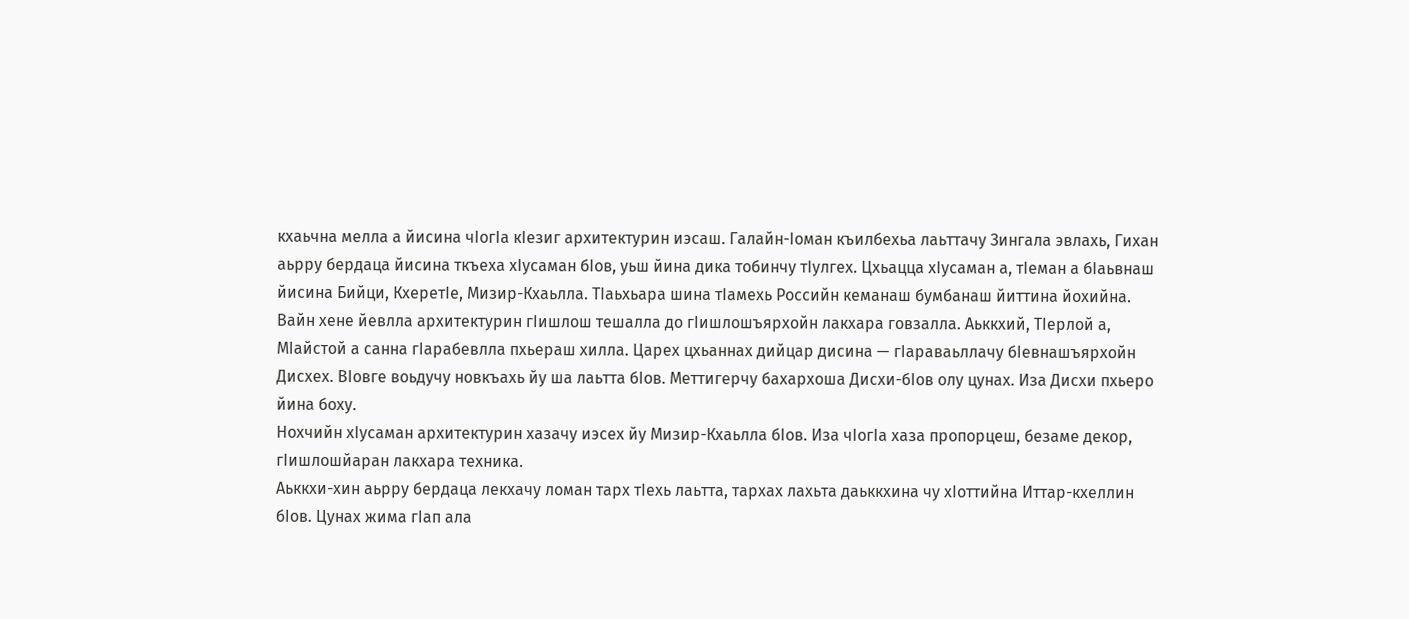кхаьчна мелла а йисина чӀогӀа кӀезиг архитектурин иэсаш. Галайн-Ӏоман къилбехьа лаьттачу Зингала эвлахь, Гихан аьрру бердаца йисина ткъеха хӀусаман бӀов, уьш йина дика тобинчу тӀулгех. Цхьацца хӀусаман а, тӀеман а бӀаьвнаш йисина Бийци, КхеретӀе, Мизир-Кхаьлла. ТӀаьхьара шина тӀамехь Российн кеманаш бумбанаш йиттина йохийна.
Вайн хене йевлла архитектурин гӀишлош тешалла до гӀишлошъярхойн лакхара говзалла. Аьккхий, ТӀерлой а, МӀайстой а санна гӀарабевлла пхьераш хилла. Царех цхьаннах дийцар дисина — гӀараваьллачу бӀевнашъярхойн Дисхех. ВӀовге воьдучу новкъахь йу ша лаьтта бӀов. Меттигерчу бахархоша Дисхи-бӀов олу цунах. Иза Дисхи пхьеро йина боху.
Нохчийн хӀусаман архитектурин хазачу иэсех йу Мизир-Кхаьлла бӀов. Иза чӀогӀа хаза пропорцеш, безаме декор, гӀишлошйаран лакхара техника.
Аьккхи-хин аьрру бердаца лекхачу ломан тарх тӀехь лаьтта, тархах лахьта даьккхина чу хӀоттийна Иттар-кхеллин бӀов. Цунах жима гӀап ала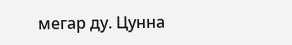мегар ду. Цунна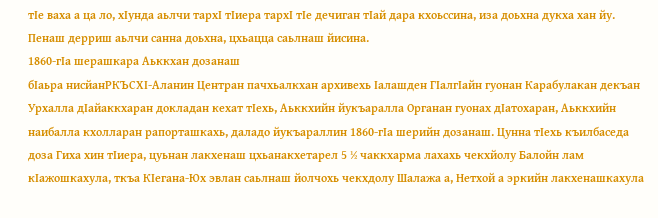тӀе ваха а ца ло, хӀунда аьлчи тархӀ тӀиера тархӀ тӀе дечиган тӀай дара кхоьссина, иза доьхна дукха хан йу. Пенаш дерриш аьлчи санна доьхна, цхьацца саьлнаш йисина.
1860-гӀа шерашкара Аьккхан дозанаш
бӀаьра нисйанРКЪСХӀ-Аланин Центран пачхьалкхан архивехь Ӏалашден ГӀалгӀайн гуонан Карабулакан декъан Урхалла дӀайаккхаран докладан кехат тӀехь, Аьккхийн йукъаралла Органан гуонах дӀатохаран, Аьккхийн наибалла кхолларан рапорташкахь, даладо йукъараллин 1860-гӀа шерийн дозанаш. Цунна тӀехь къилбаседа доза Гиха хин тӀиера, цуьнан лакхенаш цхьанакхетарел 5 ½ чаккхарма лахахь чекхйолу Балойн лам кӀажошкахула, ткъа КӀегана-Юх эвлан саьлнаш йолчохь чекхдолу Шалажа а, Нетхой а эркийн лакхенашкахула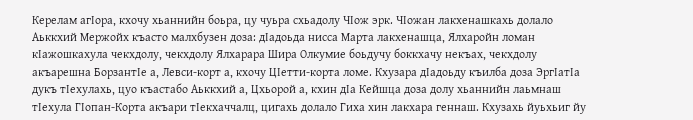Керелам агӀора, кхочу хьаннийн боьра, цу чуьра схьадолу ЧӀож эрк. ЧӀожан лакхенашкахь долало Аьккхий Мержойх къасто малхбузен доза: дӀадоьда нисса Марта лакхенашца, Ялхаройн ломан кӀажошкахула чекхдолу, чекхдолу Ялхарара Шира Олкумие боьдучу боккхачу некъах, чекхдолу акъарешна БорзантӀе а, Левси-корт а, кхочу ЦӀетти-корта ломе. Кхузара дӀадоьду къилба доза ЭргӀатӀа дукъ тӀехулахь, цуо къастабо Аьккхий а, Цхьорой а, кхин дӀа Кейшца доза долу хьаннийн лаьмнаш тӀехула ГӀопан-Корта акъари тӀекхаччалц, цигахь долало Гиха хин лакхара геннаш. Кхузахь йуьхьиг йу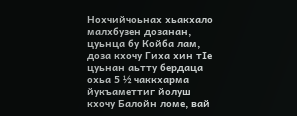Нохчийчоьнах хьакхало малхбузен дозанан, цуьнца бу Койба лам, доза кхочу Гиха хин тӀе цуьнан аьтту бердаца охьа 5 ½ чаккхарма йукъаметтиг йолуш кхочу Балойн ломе, вай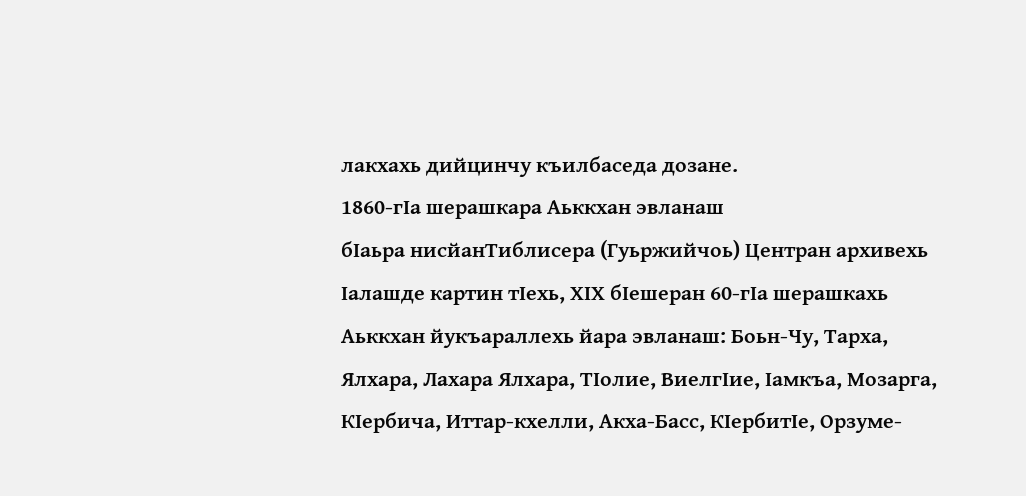лакхахь дийцинчу къилбаседа дозане.
1860-гӀа шерашкара Аьккхан эвланаш
бӀаьра нисйанТиблисера (Гуьржийчоь) Центран архивехь Ӏалашде картин тӀехь, XӀX бӀешеран 60-гӀа шерашкахь Аьккхан йукъараллехь йара эвланаш: Боьн-Чу, Тарха, Ялхара, Лахара Ялхара, ТӀолие, ВиелгӀие, Ӏамкъа, Мозарга, КӀербича, Иттар-кхелли, Акха-Басс, КӀербитӀе, Орзуме-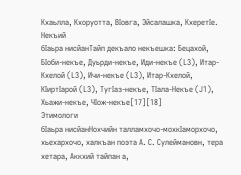Кхаьлла, Кхоруотта, ВӀовга, Эйсалашка, КхеретӀе.
Некъий
бӀаьра нисйанТайп декъало некъешка: Бецахой, БIоби-некъе, Дуьрди-некъе, Иди-некъе (L3), Итар-Кхелой (L3), Ичи-некъе (L3), Итар-Кхелой, КӀиртӀарой (L3), ТугӀаз-некъе, ТӀала-Некъе (J1), Хьажи-некъе, ЧӀож-некъе[17][18]
Этимологи
бӀаьра нисйанНохчийн талламхочо-мохкӀаморхочо, хьехархочо, халкъан поэта А. С. Сулеймановн, тера хетара, Аккхий тайпан а,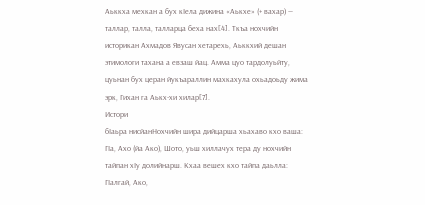Аьккха мехкан а бух кӀела дижина «Аькхе» (+ вахар) — таллар, талла, талларца беха нах[4]. Ткъа нохчийн историкан Ахмадов Явусан хетарехь, Аьккхий дешан этимологи тахана а евзаш йац. Амма цуо тардолуьйту, цуьнан бух церан йукъараллин махкахула охьадоьду жима эрк, Гихан га Аькх-хи хилар[7].
Истори
бӀаьра нисйанНохчийн шира дийцарша хьахаво кхо ваша: ГӀа, Ахо (йа Ако), Шото, уьш хиллачух тера ду нохчийн тайпан хӀу долийнарш. Кхаа вешех кхо тайпа даьлла: ГӀалгай, Ако,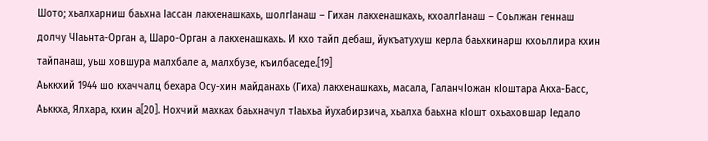Шото; хьалхарниш баьхна Ӏассан лакхенашкахь, шолгӀанаш – Гихан лакхенашкахь, кхоалгӀанаш – Соьлжан геннаш долчу ЧӀаьнта-Орган а, Шаро-Орган а лакхенашкахь. И кхо тайп дебаш, йукъатухуш керла баьхкинарш кхоьллира кхин тайпанаш, уьш ховшура малхбале а, малхбузе, къилбаседе.[19]
Аьккхий 1944 шо кхаччалц бехара Осу-хин майданахь (Гиха) лакхенашкахь, масала, ГаланчӀожан кӀоштара Акха-Басс, Аьккха, Ялхара, кхин а[20]. Нохчий махках баьхначул тӀаьхьа йухабирзича, хьалха баьхна кӀошт охьаховшар Ӏедало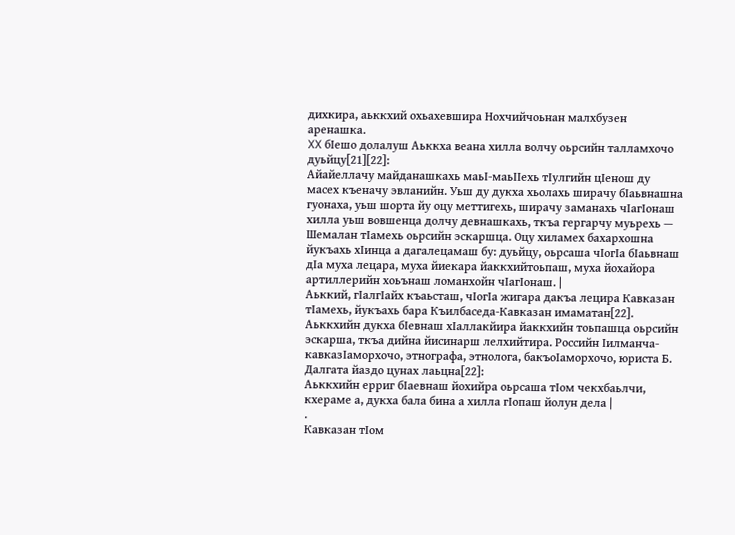дихкира, аьккхий охьахевшира Нохчийчоьнан малхбузен аренашка.
XX бӀешо долалуш Аьккха веана хилла волчу оьрсийн талламхочо дуьйцу[21][22]:
Айайеллачу майданашкахь маьӀ-маьӀӀехь тӀулгийн цӀенош ду масех къеначу эвланийн. Уьш ду дукха хьолахь ширачу бӀаьвнашна гуонаха, уьш шорта йу оцу меттигехь, ширачу заманахь чӀагӀонаш хилла уьш вовшенца долчу девнашкахь, ткъа гергарчу муьрехь — Шемалан тӀамехь оьрсийн эскаршца. Оцу хиламех бахархошна йукъахь хӀинца а дагалецамаш бу: дуьйцу, оьрсаша чӀогӀа бӀаьвнаш дӀа муха лецара, муха йиекара йаккхийтоьпаш, муха йохайора артиллерийн хоьънаш ломанхойн чӀагӀонаш. |
Аьккий, гӀалгӀайх къаьсташ, чӀогӀа жигара дакъа лецира Кавказан тӀамехь, йукъахь бара Къилбаседа-Кавказан имаматан[22].
Аьккхийн дукха бӀевнаш хӀаллакйира йаккхийн тоьпашца оьрсийн эскарша, ткъа дийна йисинарш лелхийтира. Российн Ӏилманча-кавказӀаморхочо, этнографа, этнолога, бакъоӀаморхочо, юриста Б. Далгата йаздо цунах лаьцна[22]:
Аьккхийн ерриг бӀаевнаш йохийра оьрсаша тӀом чекхбаьлчи, кхераме а, дукха бала бина а хилла гӀопаш йолун дела |
.
Кавказан тӀом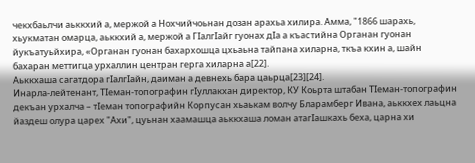чекхбаьлчи аьккхий а, мержой а Нохчийчоьнан дозан арахьа хилира. Амма, "1866 шарахь, хьукматан омарца, аьккхий а, мержой а ГӀалгӀайг гуонах дӀа а къастийна Органан гуонан йукъатуьйхира, «Органан гуонан бахархошца цхьаьна тайпана хиларна, ткъа кхин а, шайн бахаран меттигца урхаллин центран герга хиларна а[22].
Аьккхаша сагатдора гӀалгӀайн, даиман а девнехь бара цаьрца[23][24].
Инарла-лейтенант, ТӀеман-топографин гӀуллакхан директор, КУ Коьрта штабан ТӀеман-топографин декъан урхалча – тӀеман топографийн Корпусан хьаькам волчу Бларамберг Ивана, аьккхех лаьцна йаздеш олура царех "Ахи", цуьнан хаамашца аьккхаша ломан атагӀашкахь беха, царна хи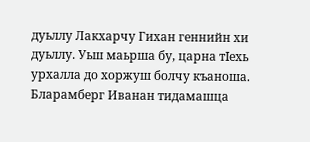дуьллу Лакхарчу Гихан геннийн хи дуьллу. Уьш маьрша бу, царна тӀехь урхалла до хоржуш болчу къаноша. Бларамберг Иванан тидамашца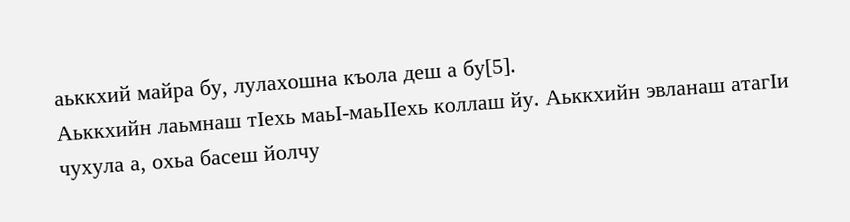аьккхий майра бу, лулахошна къола деш а бу[5].
Аьккхийн лаьмнаш тӀехь маьӀ-маьӀӀехь коллаш йу. Аьккхийн эвланаш атагӀи чухула а, охьа басеш йолчу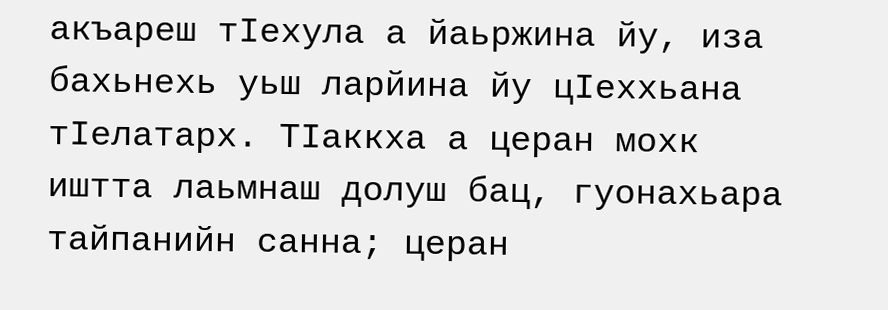акъареш тӀехула а йаьржина йу, иза бахьнехь уьш ларйина йу цӀеххьана тӀелатарх. ТӀаккха а церан мохк иштта лаьмнаш долуш бац, гуонахьара тайпанийн санна; церан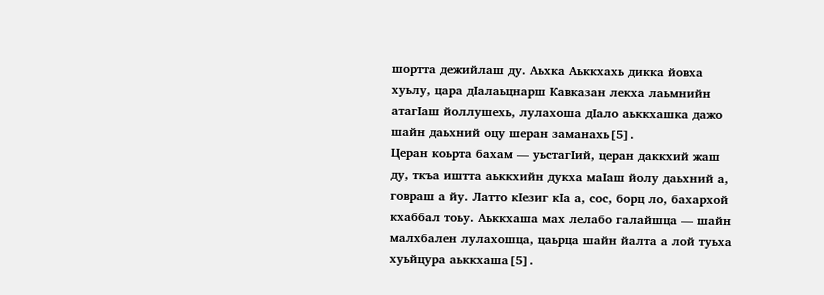шортта дежийлаш ду. Аьхка Аьккхахь дикка йовха хуьлу, цара дӀалаьцнарш Кавказан лекха лаьмнийн атагӀаш йоллушехь, лулахоша дӀало аьккхашка дажо шайн даьхний оцу шеран заманахь[5].
Церан коьрта бахам — уьстагӀий, церан даккхий жаш ду, ткъа иштта аьккхийн дукха маӀаш йолу даьхний а, говраш а йу. Латто кӀезиг кӀа а, сос, борц ло, бахархой кхаббал тоьу. Аьккхаша мах лелабо галайшца — шайн малхбален лулахошца, цаьрца шайн йалта а лой туьха хуьйцура аьккхаша[5].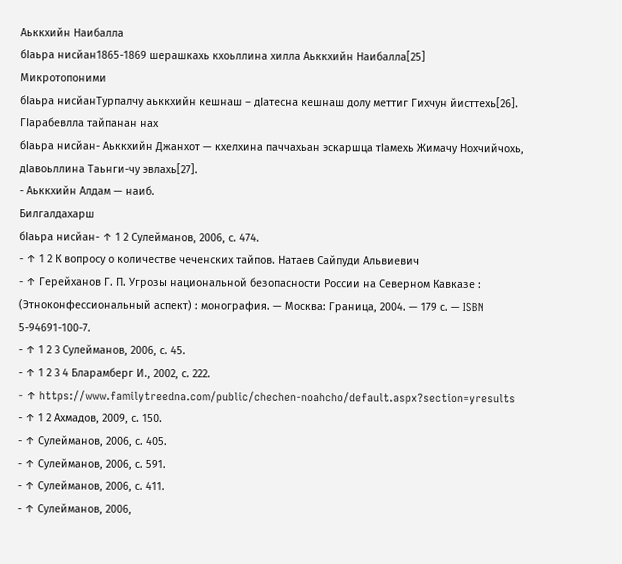Аьккхийн Наибалла
бӀаьра нисйан1865-1869 шерашкахь кхоьллина хилла Аьккхийн Наибалла[25]
Микротопоними
бӀаьра нисйанТурпалчу аьккхийн кешнаш – дӀатесна кешнаш долу меттиг Гихчун йисттехь[26].
ГӀарабевлла тайпанан нах
бӀаьра нисйан- Аьккхийн Джанхот — кхелхина паччахьан эскаршца тӀамехь Жимачу Нохчийчохь, дӀавоьллина Таьнги-чу эвлахь[27].
- Аьккхийн Алдам — наиб.
Билгалдахарш
бӀаьра нисйан- ↑ 1 2 Сулейманов, 2006, с. 474.
- ↑ 1 2 К вопросу о количестве чеченских тайпов. Натаев Сайпуди Альвиевич
- ↑ Герейханов Г. П. Угрозы национальной безопасности России на Северном Кавказе : (Этноконфессиональный аспект) : монография. — Москва: Граница, 2004. — 179 с. — ISBN 5-94691-100-7.
- ↑ 1 2 3 Сулейманов, 2006, с. 45.
- ↑ 1 2 3 4 Бларамберг И., 2002, с. 222.
- ↑ https://www.familytreedna.com/public/chechen-noahcho/default.aspx?section=yresults
- ↑ 1 2 Ахмадов, 2009, с. 150.
- ↑ Сулейманов, 2006, с. 405.
- ↑ Сулейманов, 2006, с. 591.
- ↑ Сулейманов, 2006, с. 411.
- ↑ Сулейманов, 2006,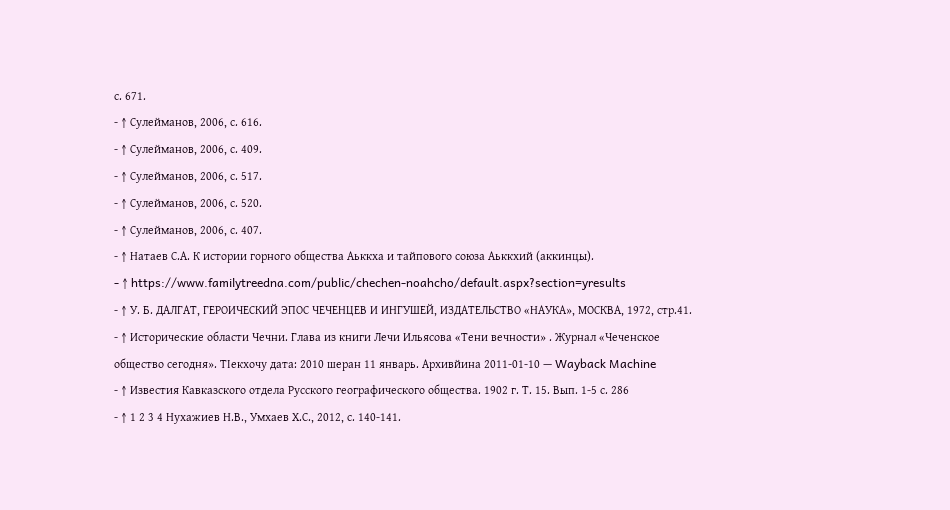с. 671.
- ↑ Сулейманов, 2006, с. 616.
- ↑ Сулейманов, 2006, с. 409.
- ↑ Сулейманов, 2006, с. 517.
- ↑ Сулейманов, 2006, с. 520.
- ↑ Сулейманов, 2006, с. 407.
- ↑ Натаев С.А. К истории горного общества Аьккха и тайпового союза Аьккхий (аккинцы).
- ↑ https://www.familytreedna.com/public/chechen-noahcho/default.aspx?section=yresults
- ↑ У. Б. ДАЛГАТ, ГЕРОИЧЕСКИЙ ЭПОС ЧЕЧЕНЦЕВ И ИНГУШЕЙ, ИЗДАТЕЛЬСТВО «НАУКА», МОСКВА, 1972, стр.41.
- ↑ Исторические области Чечни. Глава из книги Лечи Ильясова «Тени вечности» . Журнал «Чеченское общество сегодня». ТӀекхочу дата: 2010 шеран 11 январь. Архивйина 2011-01-10 — Wayback Machine
- ↑ Известия Кавказского отдела Русского географического общества. 1902 г. Т. 15. Вып. 1-5 с. 286
- ↑ 1 2 3 4 Нухажиев Н.В., Умхаев Х.С., 2012, с. 140-141.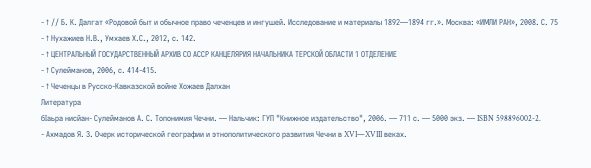- ↑ // Б. К. Далгат «Родовой быт и обычное право чеченцев и ингушей. Исследование и материалы 1892—1894 гг.». Москва: «ИМЛИ РАН», 2008. С. 75
- ↑ Нухажиев Н.В., Умхаев Х.С., 2012, с. 142.
- ↑ ЦЕНТРАЛЬНЫЙ ГОСУДАРСТВЕННЫЙ АРХИВ СО АССР КАНЦЕЛЯРИЯ НАЧАЛЬНИКА ТЕРСКОЙ ОБЛАСТИ 1 ОТДЕЛЕНИЕ
- ↑ Сулейманов, 2006, с. 414-415.
- ↑ Чеченцы в Русско-Кавказской войне Хожаев Далхан
Литература
бӀаьра нисйан- Сулейманов А. С. Топонимия Чечни. — Нальчик: ГУП "Книжное издательство", 2006. — 711 с. — 5000 экз. — ISBN 598896002-2.
- Ахмадов Я. З. Очерк исторической географии и этнополитического развития Чечни в XVI—XVIII веках.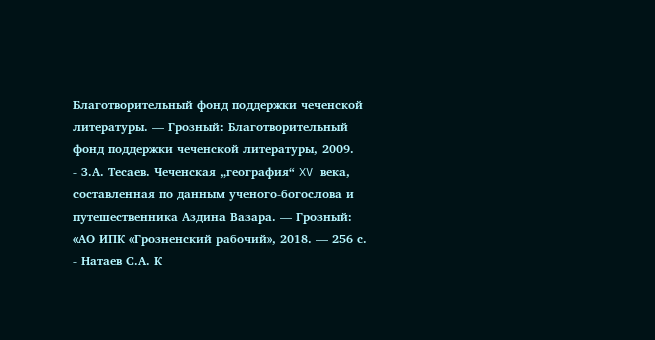Благотворительный фонд поддержки чеченской литературы. — Грозный: Благотворительный фонд поддержки чеченской литературы, 2009.
- З.А. Тесаев. Чеченская „география“ XV века, составленная по данным ученого-богослова и путешественника Аздина Вазара. — Грозный: «АО ИПК «Грозненский рабочий», 2018. — 256 с.
- Натаев С.А. К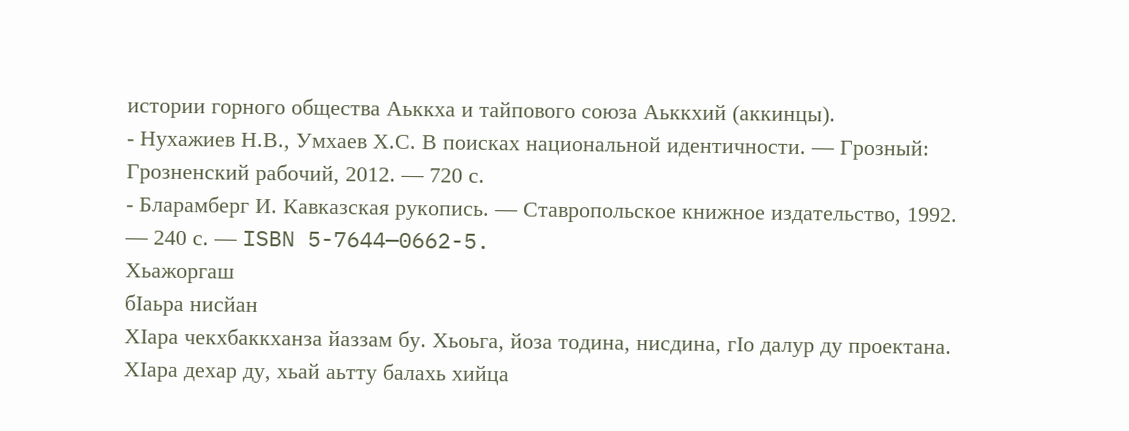истории горного общества Аьккха и тайпового союза Аьккхий (аккинцы).
- Нухажиев Н.В., Умхаев Х.С. В поисках национальной идентичности. — Грозный: Грозненский рабочий, 2012. — 720 с.
- Бларамберг И. Кавказская рукопись. — Ставропольское книжное издательство, 1992. — 240 с. — ISBN 5-7644—0662-5.
Хьажоргаш
бӀаьра нисйан
ХӀара чекхбаккханза йаззам бу. Хьоьга, йоза тодина, нисдина, гӀо далур ду проектана. ХӀара дехар ду, хьай аьтту балахь хийца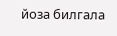йоза билгала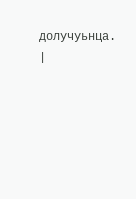долучуьнца. |